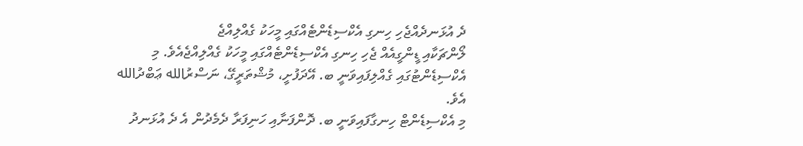ދެ އުޅަނދެއްޖެހި ހިނގި އެކްސިޑެންޓެއްގައި މީހަކު ގެއްލިއްޖެ
ލޯންޗަކާއި ޑީންގީއެއް ޖެހި ހިނގި އެކްސިޑެންޓެއްގައި މީހަކު ގެއްލިއްޖެއެވެ. މި އެކްސިޑެންޓުގައި ގެއްލިފައިވަނީ ބ. އޭދަފުށީ، މުޝްތަރީގޭ، ނަސްރުالله ޢަބްދުالله އެވެ.
މި އެކްސިޑެންޓް ހިނގާފައިވަނީ ބ. ދޮންފަނާއި ހަނިފަރާ ދެމެދުން އެ ދެ އުޅަނދު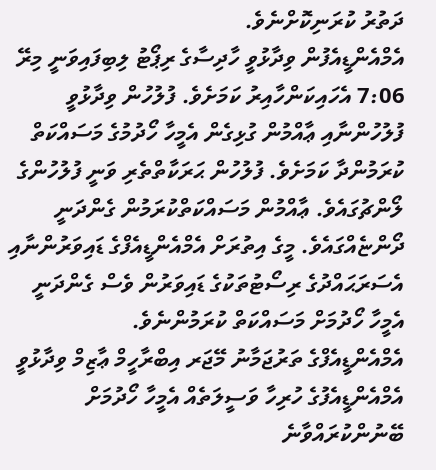ދަތުރު ކުރަނިކޮށްނެވެ.
އެމްއެންޑީއެފުން ވިދާޅުވީ ހާދިސާގެ ރިޕޯޓު ލިބިފައިވަނީ މިރޭ 7:06 އެހައިކަންހާއިރު ކަމަށެވެ. ފުލުހުން ވިދާޅުވީ ފުލުހުންނާއި ޢާއްމުން ގުޅިގެން އެމީހާ ހޯދުމުގެ މަސައްކަތް ކުރަމުންދާ ކަމަށެވެ. ފުލުހުން ޙަރަކާތްތެރި ވަނީ ފުލުހުންގެ ލޯންޗުގައެވެ. ޢާއްމުން މަސައްކަތްކުރަމުން ގެންދަނީ ދޯންޏެއްގައެވެ. މީގެ އިތުރަށް އެމްއެންޑީއެފްގެ ޑައިވަރުންނާއި އެސަރަޙައްދުގެ ރިސޯޓުތަކުގެ ޑައިވަރުން ވެސް ގެންދަނީ އެމީހާ ހޯދުމަށް މަސައްކަތް ކުރަމުންނެވެ.
އެމްއެންޑީއެފްގެ ތަރުޖަމާނު މޭޖަރ އިބްރާހީމް ޢާޒިމް ވިދާޅުވީ އެމްއެންޑީއެފުގެ ހުރިހާ ވަސީލަތެއް އެމީހާ ހޯދުމަށް ބޭނުންކުރައްވާނެ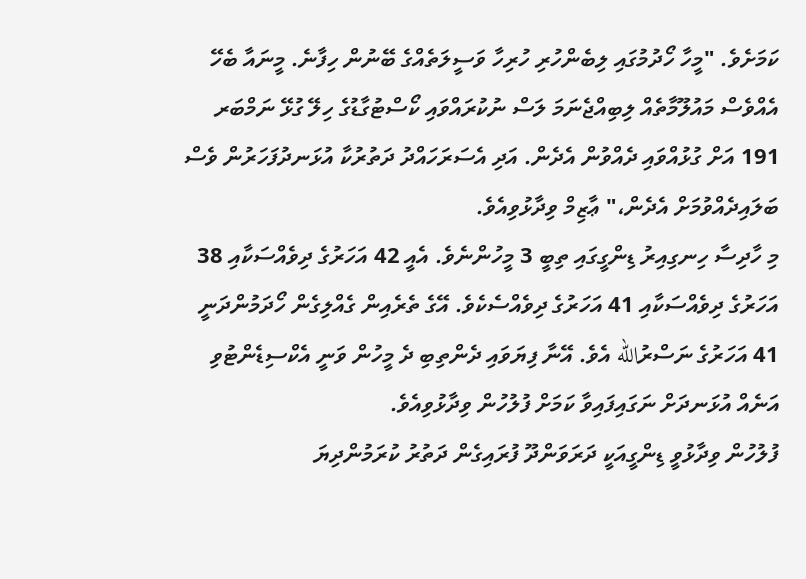ކަމަށެވެ. "މީހާ ހޯދުމުގައި ލިބެންހުރި ހުރިހާ ވަސީލަތެއްގެ ބޭނުން ހިފާނެ. މީނައާ ބެހޭ އެއްވެސް މައުލޫމާތެއް ލިބިއްޖެނަމަ ލަސް ނުކުރައްވައި ކޯސްޓުގާޑުގެ ހިލޭ ގުޅޭ ނަމްބަރ 191 އަށް ގުޅުއްވައި ދެއްވުން އެދެން. އަދި އެސަރަހައްދު ދަތުރުކާ އުޅަނދުފަހަރުން ވެސް ބަލައިދެއްވުމަށް އެދެން،" ޢާޒިމް ވިދާޅުވިއެވެ.
މި ހާދިސާ ހިނގިއިރު ޑިންގީގައި ތިބީ 3 މީހުންނެވެ. އެއީ 42 އަހަރުގެ ދިވެއްސަކާއި 38 އަހަރުގެ ދިވެއްސަކާއި 41 އަހަރުގެ ދިވެއްސެކެވެ. އޭގެ ތެރެއިން ގެއްލިގެން ހޯދަމުންދަނީ 41 އަހަރުގެ ނަސްރުالله އެވެ. އޭނާ ފިޔަވައި ދެންތިބި ދެ މީހުން ވަނީ އެކްސިޑެންޓުވި އަނެއް އުޅަނދަށް ނަގައިފައިވާ ކަމަށް ފުލުހުން ވިދާޅުވިއެވެ.
ފުލުހުން ވިދާޅުވީ ޑިންގީއަކީ ދަރަވަންދޫ ފުރައިގެން ދަތުރު ކުރަމުންދިޔަ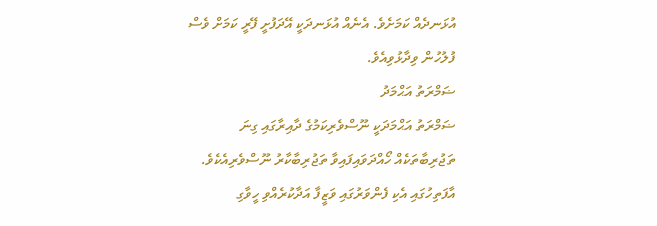އުޅަނދެއް ކަމަށެވެ. އެނެއް އުޅަނދަކީ އޭދަފުށީ ފޭރީ ކަމަށް ވެސް ފުލުހުން ވިދާޅުވިއެވެ.
ޟަމްރަތު އަޙްމަދު
ޟަމްރަތު އަޙްމަދަކީ ނޫސްވެރިކަމުގެ ދާއިރާގައި ގިނަ ތަޖުރިބާތަކެއް ހޯއްދަވައިފައިވާ ތަޖުރިބާކާރު ނޫސްވެރިއެކެވެ. އާފަތިހުގައި އެކި ފެންވަރުގައި ވަޒީފާ އަދާކުރެއްވި ހީވާގި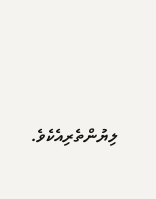ލިޔުންތެރިއެކެވެ.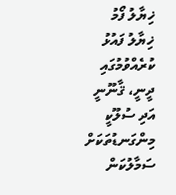ޚިޔާލު ފޯމު
ޚިޔާލު ފައުޅު ކުރެއްވުމުގައި ދީނީ، ޤާނޫނީ އަދި ސުލޫކީ މިންގަނޑުތަކަށް ސަމާލުކަން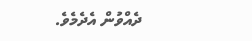ދެއްވުން އެދެމެވެ.